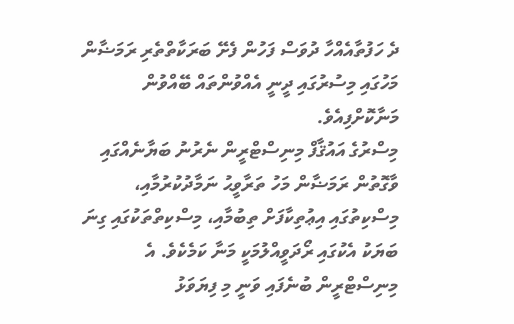ދެ ހަފުތާއެއްހާ ދުވަސް ފަހުން ފެށޭ ބަރަކާތްތެރި ރަމަޟާން މަހުގައި މިސުރުގައި ދީނީ އެއްވުންތައް ބޭއްވުން މަނާކޮށްފިއެވެ.
މިސްރުގެ އައުޤާފް މިނިސްޓްރީން ނެރުނު ބަޔާނެއްގައި ވާގޮތުން ރަމަޟާން މަހު ތަރާވީޙު ނަމާދުކުރުމާއި، މިސްކިތުގައި އިޢުތިކާފަށް ތިބުމާއި، މިސްކިތްތަކުގައި ގިނަ ބަޔަކު އެކުގައި ރޯދަވީއްލުމަކީ މަނާ ކަމެކެވެ. އެ މިނިސްޓްރީން ބުނެފައި ވަނީ މި ފިޔަވަޅު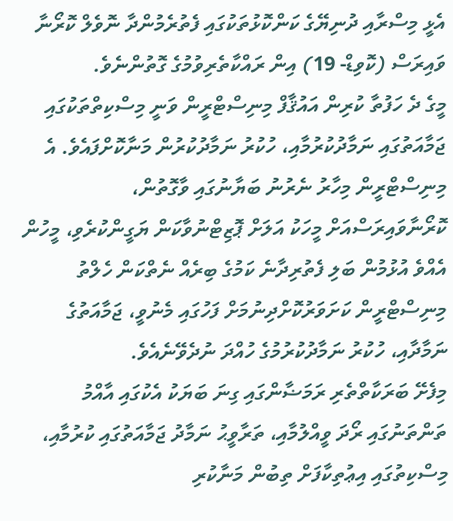އެޅީ މިސްރާއި ދުނިޔޭގެ ކަންކޮޅުތަކުގައި ފެތުރެމުންދާ ނޮވެލް ކޮރޯނާ ވައިރަސް (ކޮވިޑް- 19) އިން ރައްކާތެރިވުމުގެ ގޮތުންނެވެ.
މީގެ ދެ ހަފުތާ ކުރިން އައުޤާފް މިނިސްޓްރީން ވަނީ މިސްކިތްތަކުގައި ޖަމާއަތުގައި ނަމާދުކުރުމާއި، ހުކުރު ނަމާދުކުރުން މަނާކޮށްފައެވެ. އެ މިނިސްޓްރީން މިހާރު ނެރުނު ބަޔާނުގައި ވާގޮތުން، ކޮރޯނާވައިރަސްއަށް މީހަކު އަލަށް ޕޮޒިޓްނުވާކަން ޔަގީންކުރެވި، މީހުން އެއްވެ އުޅުމުން ބަލި ފެތުރިދާނެ ކަމުގެ ބިރެއް ނެތްކަން ހެލްތު މިނިސްޓްރީން ކަށަވަރުކޮށްދިނުމަށް ފަހުގައި މެނުވީ، ޖަމާއަތުގެ ނަމާދާއި، ހުކުރު ނަމާދުކުރުމުގެ ހުއްދަ ނުދެވޭނެއެވެ.
މިފެށޭ ބަރަކާތްތެރި ރަމަޟާންގައި ގިނަ ބަޔަކު އެކުގައި އާއްމު ތަންތަނުގައި ރޯދަ ވީއްލުމާއި، ތަރާވީޙު ނަމާދު ޖަމާއަތުގައި ކުރުމާއި، މިސްކިތުގައި އިޢުތިކާފަށް ތިބުން މަނާކުރި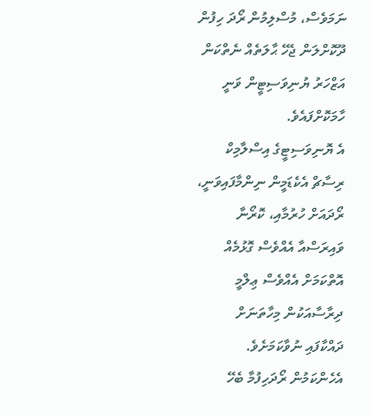ނަމަވެސް، މުސްލިމުން ރޯދަ ހިފުން ދޫކޮށްލަން ޖެހޭ ޙާލަތެއް ނެތްކަން އަޒްހަރު ޔުނިވަސިޓީން ވަނީ ހާމަކޮށްފައެވެ.
އެ ޔޮނިވަސިޓީގެ އިސްލާމިކް ރިސާޗް އެކެޑަމީން ނިންމާފައިވަނީ، ރޯދައަށް ހުރުމާއި، ކޮރޯނާ ވައިރަސްއާ އެއްވެސް ގޮޅުމެއް އޮތްކަމަށް އެއްވެސް ޢިލްމީ ދިރާސާއަކުން މިހާތަނަށް ދައްކާފައި ނުވާކަމަށެވެ. އެހެންކަމުން ރޯދަހިފުމާ ބެހޭ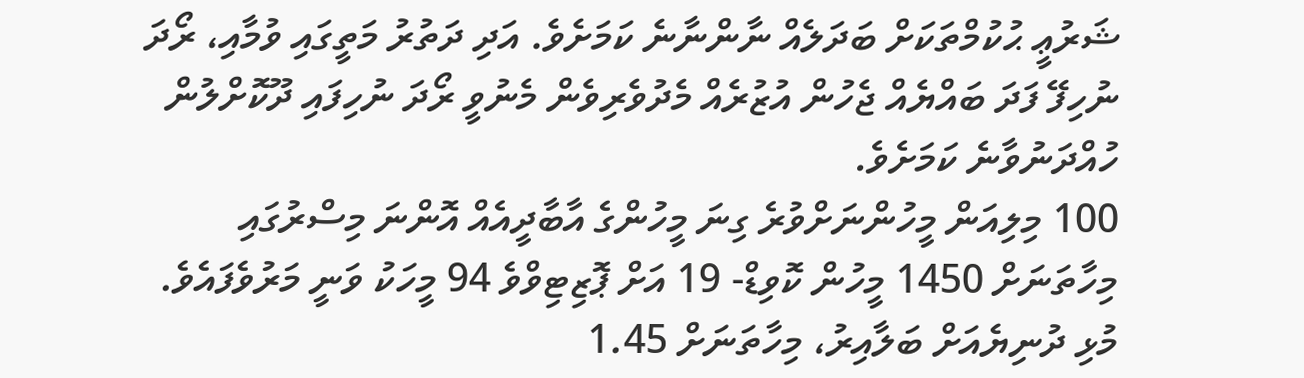ޝަރުޢީ ޙުކުމްތަކަށް ބަދަލެއް ނާންނާނެ ކަމަށެވެ. އަދި ދަތުރު މަތީގައި ވުމާއި، ރޯދަ ނުހިފޭ ފަދަ ބައްޔެއް ޖެހުން އުޒުރެއް މެދުވެރިވެން މެނުވީ ރޯދަ ނުހިފައި ދޫކޮށްލުން ހުއްދަނުވާނެ ކަމަށެވެ.
100 މިލިއަން މީހުންނަށްވުރެ ގިނަ މީހުންގެ އާބާދީއެއް އޮންނަ މިސްރުގައި މިހާތަނަށް 1450 މީހުން ކޮވިޑް- 19 އަށް ޕޮޒިޓިވްވެ 94 މީހަކު ވަނީ މަރުވެފައެވެ.
މުޅި ދުނިޔެއަށް ބަލާއިރު، މިހާތަނަށް 1.45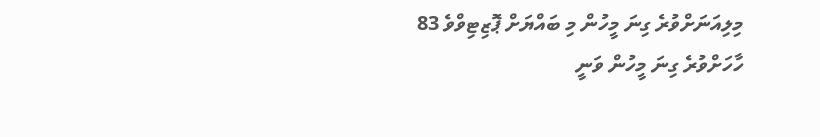މިލިއަނަށްވުރެ ގިނަ މީހުން މި ބައްޔަށް ޕޮޒިޓިވްވެ 83 ހާހަށްވުރެ ގިނަ މީހުން ވަނީ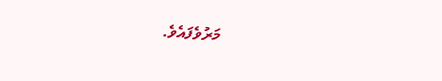މަރުވެފައެވެ.